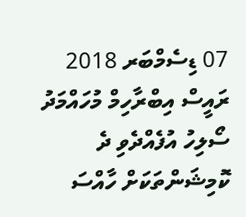07 ޑިސެމްބަރ 2018
ރައީސް އިބްރާހިމް މުހައްމަދު ސޯލިހު އުފެއްދެވި ދެ ކޮމިޝަންތަކަށް ހާއްސަ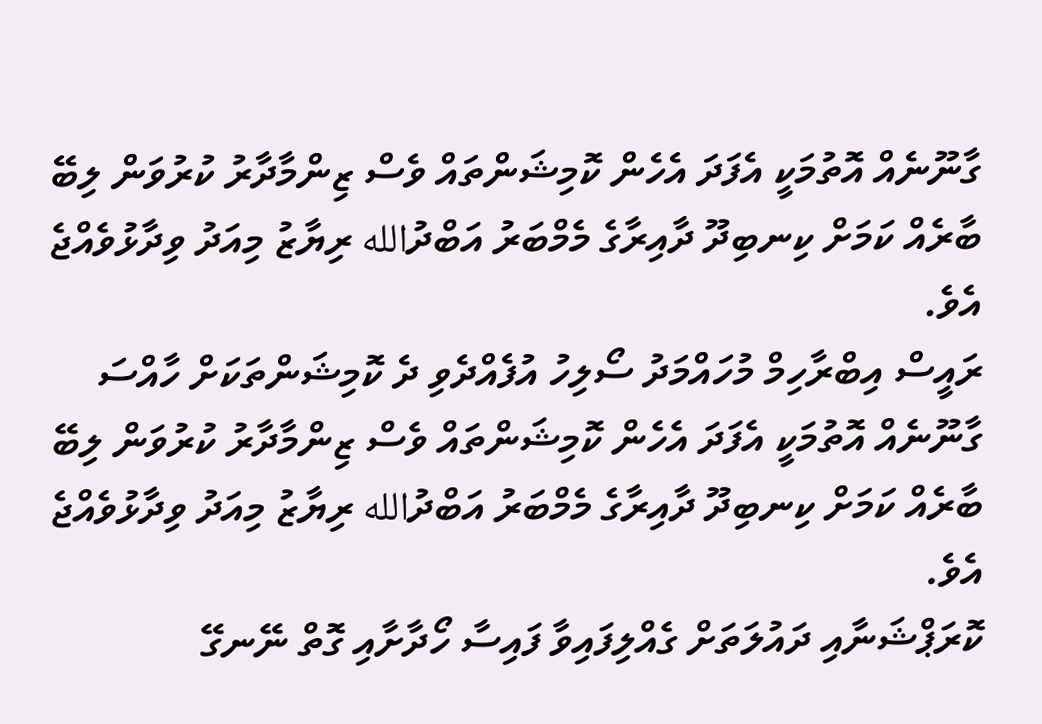ގާނޫނެއް އޮތުމަކީ އެފަދަ އެހެން ކޮމިޝަންތައް ވެސް ޒިންމާދާރު ކުރުވަން ލިބޭ ބާރެއް ކަމަށް ކިނބިދޫ ދާއިރާގެ މެމްބަރު އަބްދުالله ރިޔާޒު މިއަދު ވިދާޅުވެއްޖެ އެވެ.
ރައީސް އިބްރާހިމް މުހައްމަދު ސޯލިހު އުފެއްދެވި ދެ ކޮމިޝަންތަކަށް ހާއްސަ ގާނޫނެއް އޮތުމަކީ އެފަދަ އެހެން ކޮމިޝަންތައް ވެސް ޒިންމާދާރު ކުރުވަން ލިބޭ ބާރެއް ކަމަށް ކިނބިދޫ ދާއިރާގެ މެމްބަރު އަބްދުالله ރިޔާޒު މިއަދު ވިދާޅުވެއްޖެ އެވެ.
ކޮރަޕްޝަނާއި ދައުލަތަށް ގެއްލިފައިވާ ފައިސާ ހޯދާށާއި ގޮތް ނޭނގޭ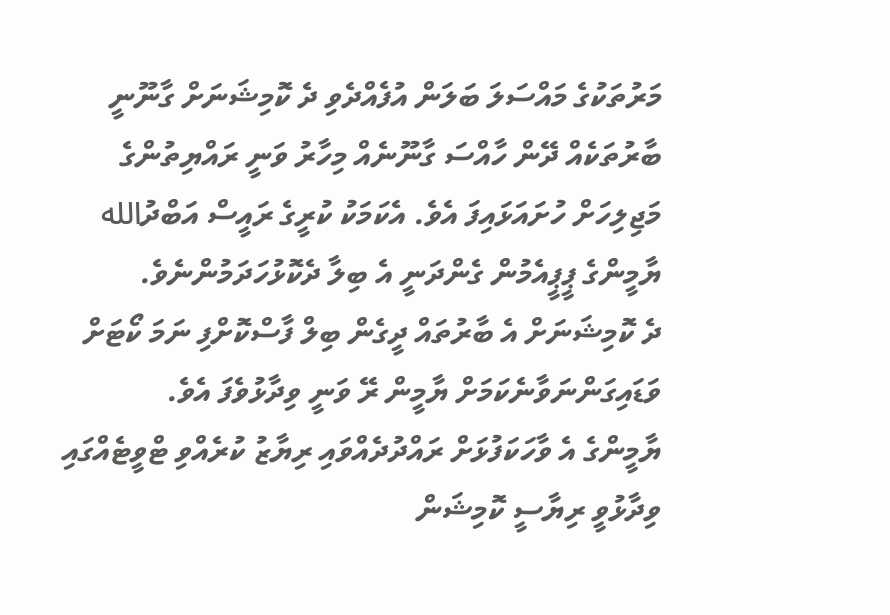މަރުތަކުގެ މައްސަލަ ބަލަން އުފެއްދެވި ދެ ކޮމިޝަނަށް ގާނޫނީ ބާރުތަކެއް ދޭން ހާއްސަ ގާނޫނެއް މިހާރު ވަނީ ރައްޔިތުންގެ މަޖިލިހަށް ހުށައަޅައިފަ އެވެ. އެކަމަކު ކުރީގެ ރައީސް އަބްދުالله ޔާމީންގެ ޕީޕީއެމުން ގެންދަނީ އެ ބިލާ ދެކޮޅުހަދަމުންނެވެ.
ދެ ކޮމިޝަނަށް އެ ބާރުތައް ދީގެން ބިލް ފާސްކޮށްފި ނަމަ ކޯޓަށް ވަޑައިގަންނަވާނެކަމަށް ޔާމީން ރޭ ވަނީ ވިދާޅުވެފަ އެވެ.
ޔާމީންގެ އެ ވާހަކަފުޅަށް ރައްދުދެއްވައި ރިޔާޒު ކުރެއްވި ޓްވީޓެއްގައި ވިދާޅުވީ ރިޔާސީ ކޮމިޝަން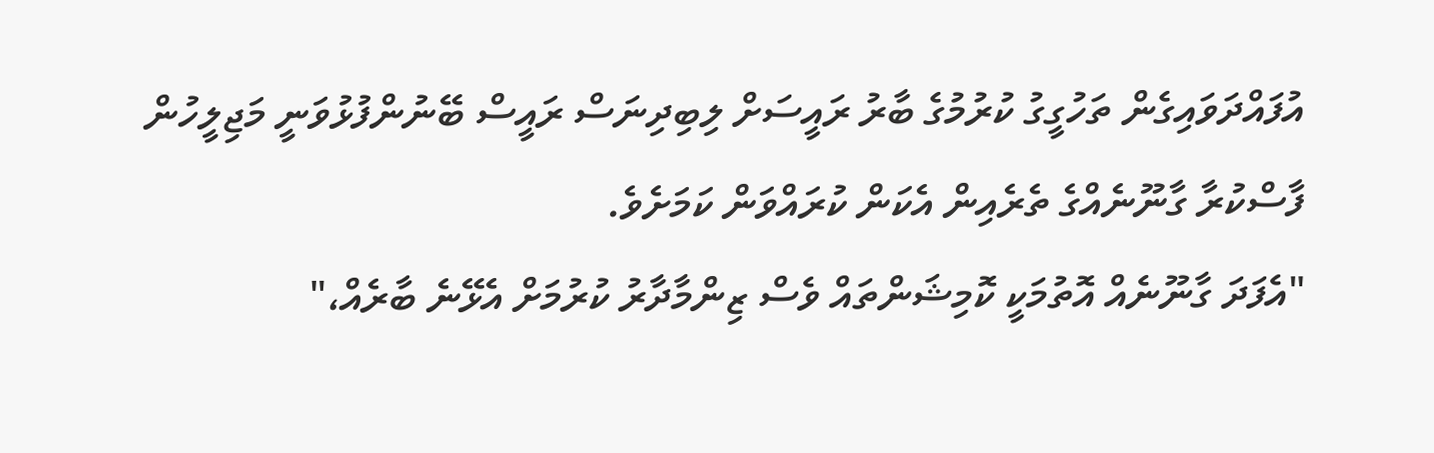އުފައްދަވައިގެން ތަހުގީގު ކުރުމުގެ ބާރު ރައީސަށް ލިބިދިނަސް ރައީސް ބޭނުންފުޅުވަނީ މަޖިލީހުން ފާސްކުރާ ގާނޫނެއްގެ ތެރެއިން އެކަން ކުރައްވަން ކަމަށެވެ.
"އެފަދަ ގާނޫނެއް އޮތުމަކީ ކޮމިޝަންތައް ވެސް ޒިންމާދާރު ކުރުމަށް އެޅޭނެ ބާރެއް،"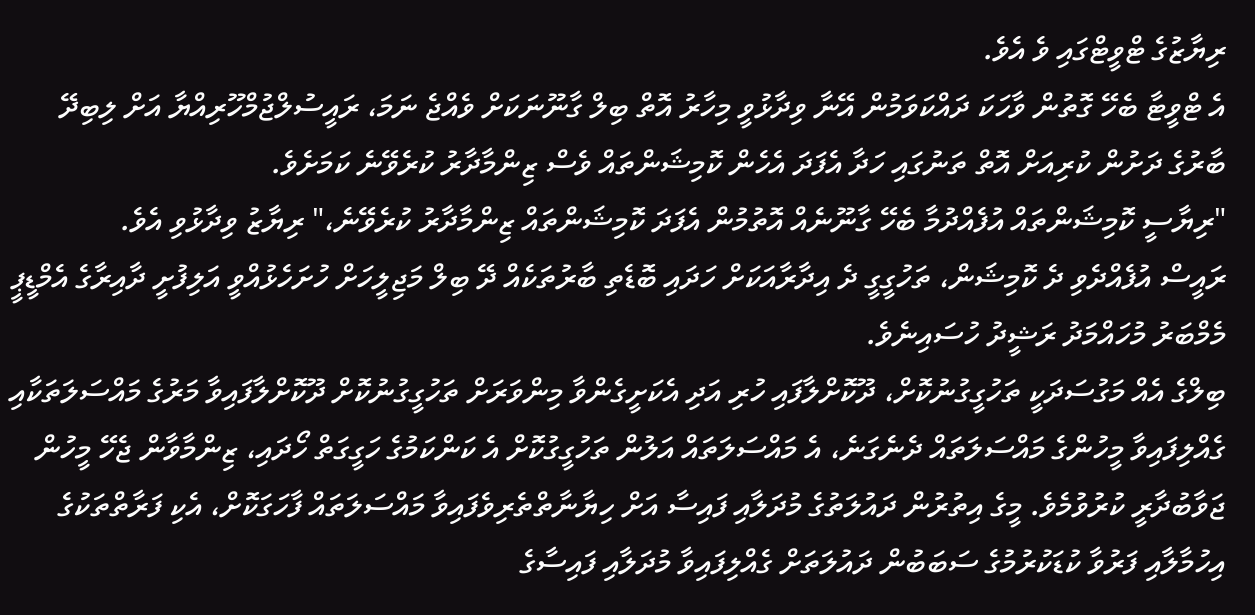ރިޔާޒުގެ ޓްވީޓްގައި ވެ އެވެ.
އެ ޓްވީޓާ ބެހޭ ގޮތުން ވާހަކަ ދައްކަވަމުން އޭނާ ވިދާޅުވީ މިހާރު އޮތް ބިލް ގާނޫނަކަށް ވެއްޖެ ނަމަ، ރައީސުލްޖުމްހޫރިއްޔާ އަށް ލިބިދޭ ބާރުގެ ދަށުން ކުރިއަށް އޮތް ތަނުގައި ހަދާ އެފަދަ އެހެން ކޮމިޝަންތައް ވެސް ޒިންމާދާރު ކުރެވޭނެ ކަމަށެވެ.
"ރިޔާސީ ކޮމިޝަންތައް އުފެއްދުމާ ބެހޭ ގާނޫނެއް އޮތުމުން އެފަދަ ކޮމިޝަންތައް ޒިންމާދާރު ކުރެވޭނެ،" ރިޔާޒު ވިދާޅުވި އެވެ.
ރައީސް އުފެއްދެވި ދެ ކޮމިޝަން، ތަހުގީގީ ދެ އިދާރާއަކަށް ހަދައި ބޮޑެތި ބާރުތަކެއް ދޭ ބިލް މަޖިލީހަށް ހުށަހެޅުއްވީ އަލިފުށީ ދާއިރާގެ އެމްޑީޕީ މެމްބަރު މުހައްމަދު ރަޝީދު ހުސައިނެވެ.
ބިލްގެ އެއް މަގުސަދަކީ ތަހުގީގުނުކޮށް، ދޫކޮށްލާފައި ހުރި އަދި އެކަށީގެންވާ މިންވަރަށް ތަހުގީގުނުކޮށް ދޫކޮށްލާފައިވާ މަރުގެ މައްސަލަތަކާއި ގެއްލިފައިވާ މީހުންގެ މައްސަލަތައް ދެނެގަނެ، އެ މައްސަލަތައް އަލުން ތަހުގީގުކޮށް އެ ކަންކަމުގެ ހަގީގަތް ހޯދައި، ޒިންމާވާން ޖެހޭ މީހުން ޖަވާބުދާރީ ކުރުވުމެވެ. މީގެ އިތުރުން ދައުލަތުގެ މުދަލާއި ފައިސާ އަށް ހިޔާނާތްތެރިވެފައިވާ މައްސަލަތައް ފާހަގަކޮށް، އެކި ފަރާތްތަކުގެ އިހުމާލާއި ފަރުވާ ކުޑަކުރުމުގެ ސަބަބުން ދައުލަތަށް ގެއްލިފައިވާ މުދަލާއި ފައިސާގެ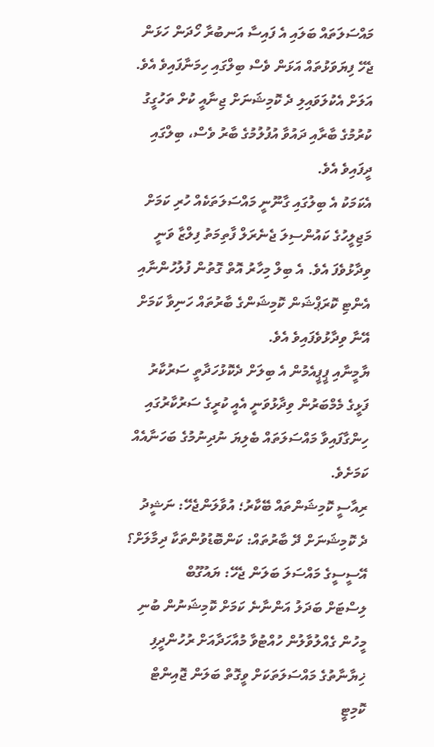މައްސަލަތައް ބަލައި އެ ފައިސާ އަނބުރާ ހޯދަން ހަޅަން ޖެހޭ ފިޔަވަޅުތައް އަޅަން ވެސް ބިލްގައި ހިމަނާފައިވެ އެވެ. އަލަށް އެކުލަވައިލި ދެ ކޮމިޝަނަށް ޖިނާއީ ކުށް ތަހުގީގު ކުރުމުގެ ބާރާއި ދައުވާ އުފުލުމުގެ ބާރު ވެސް، ބިލްގައި ދީފައިވެ އެވެ.
އެކަމަކު އެ ބިލުގައި ގާނޫނީ މައްސަލަތަކެއް ހުރި ކަމަށް މަޖިލީހުގެ ކައުންސިލަ ޖެނެރަލް ފާތިމަތު ފިލްޒާ ވަނީ ވިދާޅުވެފަ އެވެ. އެ ބިލް މިހާރު އޮތް ގޮތުން ފުލުހުންނާއި އެންޓި ކޮރަޕްޝަން ކޮމިޝަންގެ ބާރުތައް ހަނިވާ ކަމަށް އޭނާ ވިދާޅުވެފައިވެ އެވެ.
ޔާމީނާއި ޕީޕީއެމުން އެ ބިލަށް ދެކޮޅުހަދާތީ ސަރުކާރު ފަޅީގެ މެމްބަރުން ވިދާޅުވަނީ އެއީ ކުރީގެ ސަރުކާރުގައި ހިންގާފައިވާ މައްސަލަތައް ބެލިޔަ ނުދިނުމުގެ ބަހަނާއެއް ކަމަށެވެ.
ރިއާސީ ކޮމިޝަންތައް ބޭކާރު؛ އުވާލަންޖެހޭ: ނަޝީދު
ދެ ކޮމިޝަނަށް ދޭ ބާރުތައް: ކަންބޮޑުވުންތަކާ ދިމާލަށް؟
އޭސީސީގެ މައްސަލަ ބަލަން ޖެހޭ: ޔައުގޫބް
ލިސްޓަށް ބަދަލު އަންނާނެ ކަމަށް ކޮމިޝަނުން ބުނި
މީހުން ގެއްލުވާލުން ހުއްޓުވާ މުއާހަދާއަށް ރުހުންދީފި
ޚިޔާނާތުގެ މައްސަލަތަކަށް ވީގޮތް ބަލަން ޖޮއިންޓް ކޮމިޓީ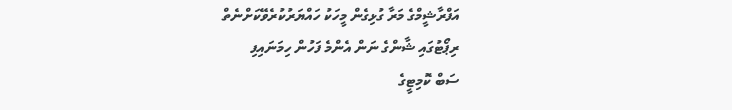އަފްރާޝީމްގެ މަރާ ގުޅިގެން މީހަކު ހައްޔަރުކުރެވޭކަށްނެތް
ރިޕޯޓުގައި ޝާންގެ ނަން އެންމެ ފަހުން ހިމަނައިފި
ސަބް ކޮމިޓީގެ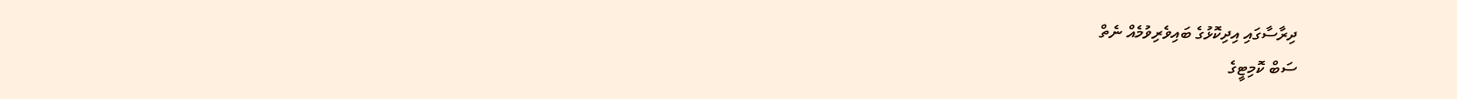ދިރާސާގައި އިދިކޮޅުގެ ބައިވެރިވުމެއް ނެތް
ސަބް ކޮމިޓީގެ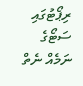ރިޕޯޓުގައި ސަޓޯގެ ނަމެއް ނެތް